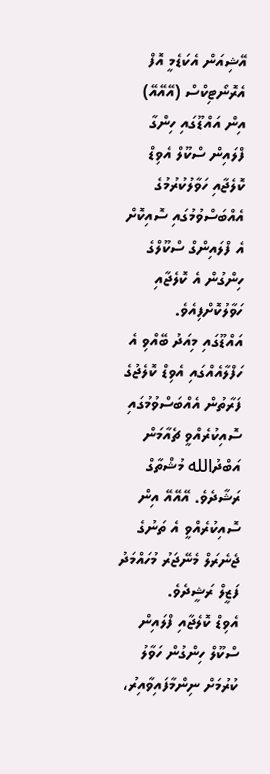އޭޝިއަން އެކަޑެމީ އޮފް އެރޮނޯޓިކްސް (އޭއޭއޭ) އިން އައްޑޫގައި ހިންގާ ފްލައިން ސްކޫލް އެވިޑް ކޮލެޖާއި ހަވާލުކުރުމުގެ އެއްބަސްވުމުގައި ސޮއިކޮށް އެ ފްލައިންގް ސްކޫލްގެ ހިންގުން އެ ކޮލެޖާއި ހަވާލުކޮށްފިއެވެ.
އައްޑޫގައި މިއަދު ބޭއްވި އެ ހަފްލާއެއްގައި އެވިޑް ކޮލެޖުގެ ފަރާތުން އެއްބަސްވުމުގައި ސޮއިކުރެއްވީ ޗެއާމަން އަބްދުالله މުޝްތާގް ރަޝާދެވެ. އޭއޭއޭ އިން ސޮއިކުރެއްވީ އެ ތަނުގެ ޖެނެރަލް މެނޭޖަރު މުހައްމަދު ފަޒީލް ރަޝީދެވެ.
އެވިޑް ކޮލެޖާއި ފްލައިން ސްކޫލް ހިންގުން ހަވާލު ކުރުމަށް ނިންމާފައިވާއިރު،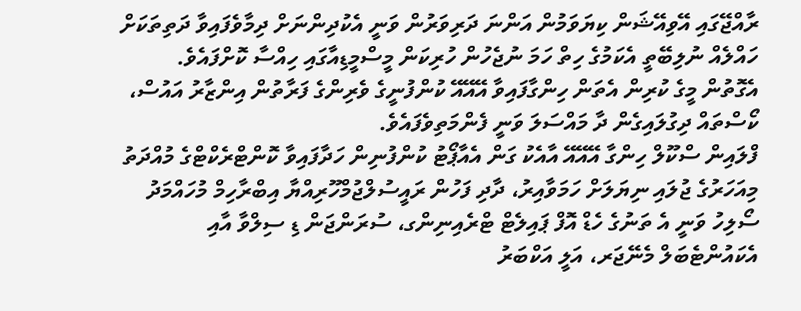ރާއްޖޭގައި އޭވިއޭޝަން ކިޔަވަމުން އަންނަ ދަރިވަރުން ވަނީ އެކުދިންނަށް ދިމާވެފައިވާ ދަތިތަކަށް ހައްލެއް ނުލިބޭތީ އެކަމުގެ ހިތް ހަމަ ނުޖެހުން ހުރިކަން މީސްމީޑިއާގައި ހިއްސާ ކޮށްފައެވެ.
އެގޮތުން މީގެ ކުރިން އެތަން ހިންގާފައިވާ އޭއޭއޭ ކުންފުނީގެ ވެރިންގެ ފަރާތުން އިންޒާރު އައުސް، ކޯސްތައް ދިގުލައިގެން ދާ މައްސަލަ ވަނީ ފެންމަތިވެފައެވެ.
ފްލައިން ސްކޫލް ހިންގާ އޭއޭއޭ އާއެކު ގަން އެއާޕޯޓު ކުންފުނިން ހަދާފައިވާ ކޮންޓްރެކްޓްގެ މުއްދަތު މިއަހަރުގެ ޖުލައި ނިޔަލަށް ހަމަވާއިރު، ދާދި ފަހުން ރައީސުލްޖުމްހޫރިއްޔާ އިބްރާހިމް މުހައްމަދު ސޯލިހު ވަނީ އެ ތަނުގެ ހެޑް އޮފް ޕައިލެޓް ޓްރެއިނިންގ، ސުރަންޖަން ޑި ސިލްވާ އާއި އެކައުންޓެބަލް މެނޭޖަރ، އަލީ އަކްބަރު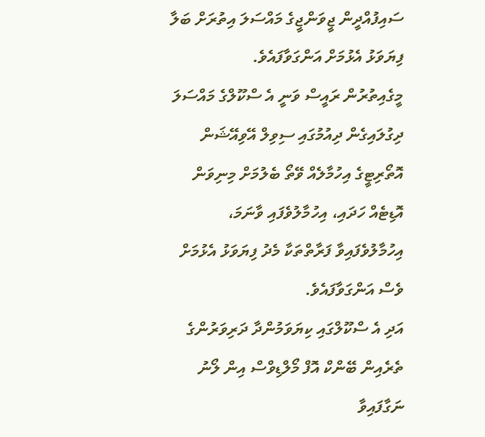ސައިފުއްދީން ޖީވަންޖީގެ މައްސަލަ އިތުރަށް ބަލާ ފިޔަވަޅު އެޅުމަށް އަންގަވާފައެވެ.
މީގެއިތުރުން ރައީސް ވަނީ އެ ސްކޫލްގެ މައްސަލަ ދިގުލައިގެން ދިއުމުގައި ސިވިލް އޭވިއޭޝަން އޮތޯރިޓީގެ އިހުމާލެއް ވޭތޯ ބެލުމަށް މިނިވަން އޮޑިޓެއް ހަދައި، އިހުމާލުވެފައި ވާނަމަ، އިހުމާލުވެފައިވާ ފަރާތްތަކާ މެދު ފިޔަވަޅު އެޅުމަށް ވެސް އަންގަވާފައެވެ.
އަދި އެ ސްކޫލްގައި ކިޔަވަމުންދާ ދަރިވަރުންގެ ތެރެއިން ބޭންކް އޮފް މޯލްޑިވްސް އިން ލޯނު ނަގާފައިވާ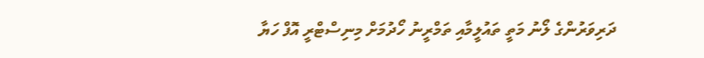ދަރިވަރުންގެ ލޯނު މަތީ ތައުލީމާއި ތަމްރީނު ހޯދުމަށް މިނިސްޓްރީ އޮފް ހަޔާ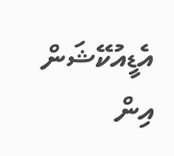އެޑީއުކޭޝަން އިން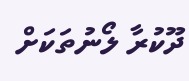ދޫކުރާ ލޯނުތަކަށް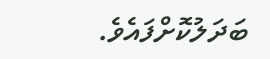ބަދަލުކޮށްފައެވެ.